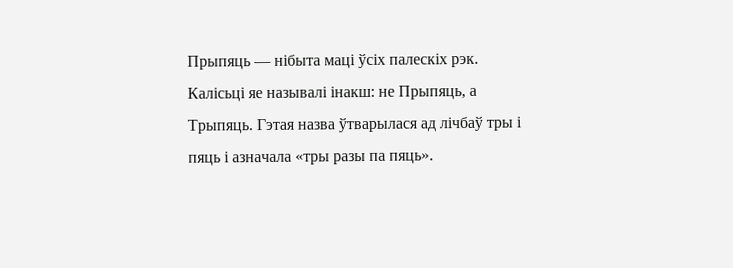Прыпяць — нібыта маці ўсіх палескіх рэк. Калісьці яе называлі інакш: не Прыпяць, а Трыпяць. Гэтая назва ўтварылася ад лічбаў тры і пяць і азначала «тры разы па пяць».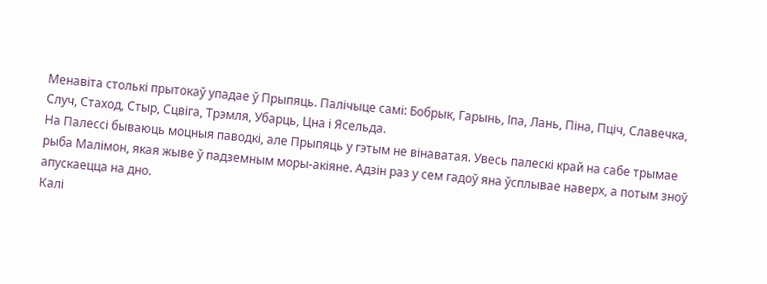Менавіта столькі прытокаў упадае ў Прыпяць. Палічыце самі: Бобрык, Гарынь, Іпа, Лань, Піна, Пціч, Славечка, Случ, Стаход, Стыр, Сцвіга, Трэмля, Убарць, Цна і Ясельда.
На Палессі бываюць моцныя паводкі, але Прыпяць у гэтым не вінаватая. Увесь палескі край на сабе трымае рыба Малімон, якая жыве ў падземным моры-акіяне. Адзін раз у сем гадоў яна ўсплывае наверх, а потым зноў апускаецца на дно.
Калі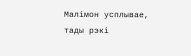Малімон усплывае, тады рэкі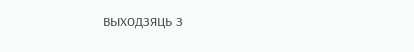выходзяць з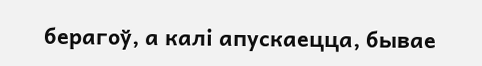берагоў, а калі апускаецца, бывае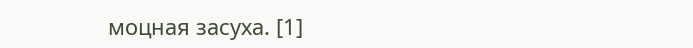моцная засуха. [1]